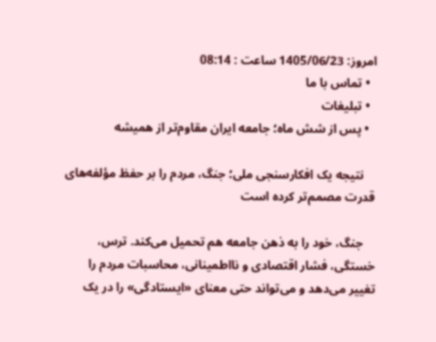امروز: 1405/06/23 ساعت : 08:14
  • تماس با ما
  • تبلیغات
  • پس از شش ماه؛ جامعه ایران مقاوم‌تر از همیشه

    نتیجه یک افکارسنجی ملی؛ جنگ، مردم را بر حفظ مؤلفه‌های قدرت مصمم‌تر کرده است

    جنگ، خود را به ذهن جامعه هم تحمیل می‌کند. ترس، خستگی، فشار اقتصادی و نااطمینانی، محاسبات مردم را تغییر می‌دهد و می‌تواند حتی معنای «ایستادگی» را در یک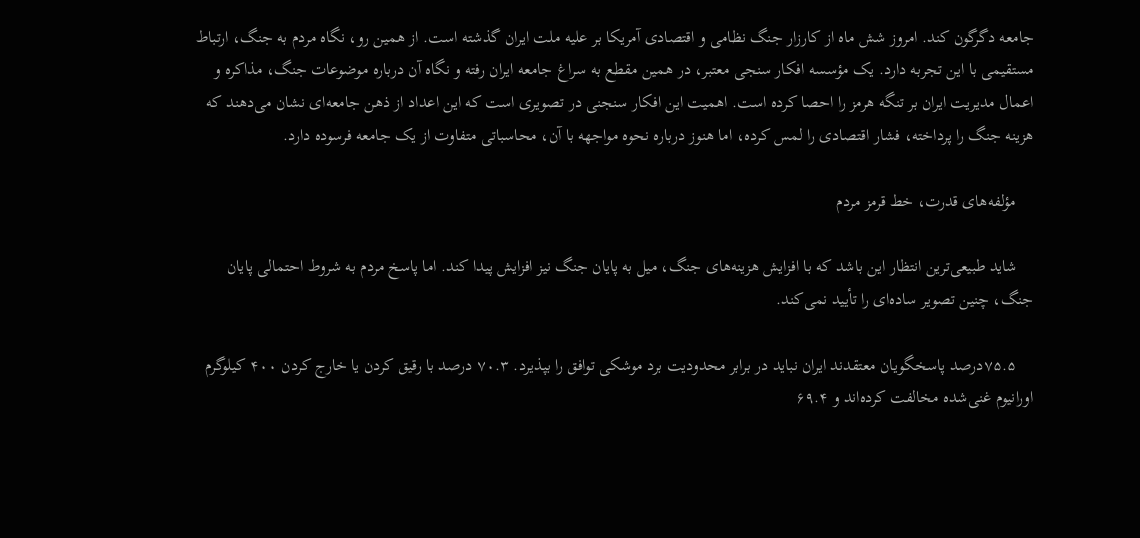جامعه دگرگون کند. امروز شش ماه از کارزار جنگ نظامی و اقتصادی آمریکا بر علیه ملت ایران گذشته است. از همین رو، نگاه مردم به جنگ، ارتباط مستقیمی با این تجربه دارد. یک مؤسسه افکار سنجی معتبر، در همین مقطع به سراغ جامعه ایران رفته و نگاه آن درباره موضوعات جنگ، مذاکره و اعمال مدیریت ایران بر تنگه هرمز را احصا کرده است. اهمیت این افکار سنجنی در تصویری است که این اعداد از ذهن جامعه‌ای نشان می‌دهند که هزینه جنگ را پرداخته، فشار اقتصادی را لمس کرده، اما هنوز درباره نحوه مواجهه با آن، محاسباتی متفاوت از یک جامعه فرسوده دارد.

    مؤلفه‌های قدرت، خط قرمز مردم‌

    شاید طبیعی‌ترین انتظار این باشد که با افزایش هزینه‌های جنگ، میل به پایان جنگ نیز افزایش پیدا کند. اما پاسخ مردم به شروط احتمالی پایان جنگ، چنین تصویر ساده‌ای را تأیید نمی‌کند.

    ۷۵.۵درصد پاسخگویان معتقدند ایران نباید در برابر محدودیت برد موشکی توافق را بپذیرد. ۷۰.۳ درصد با رقیق کردن یا خارج کردن ۴۰۰ کیلوگرم اورانیوم غنی‌شده مخالفت کرده‌اند و ۶۹.۴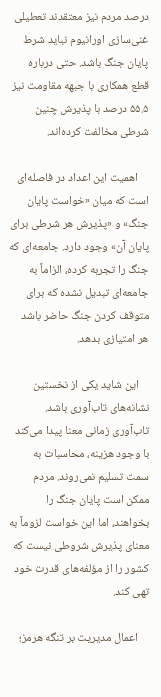درصد مردم نیز معتقدند تعطیلی غنی‌سازی اورانیوم نباید شرط پایان جنگ باشد. حتی درباره قطع همکاری با جبهه مقاومت نیز ۵۵.۵ درصد با پذیرش چنین شرطی مخالفت کرده‌اند.

    اهمیت این اعداد در فاصله‌ای است که میان «خواست پایان جنگ» و «پذیرش هر شرطی برای پایان آن» وجود دارد. جامعه‌ای که جنگ را تجربه کرده، الزاماً به جامعه‌ای تبدیل نشده که برای متوقف کردن جنگ حاضر باشد هر امتیازی بدهد.

    این شاید یکی از نخستین نشانه‌های تاب‌آوری باشد. تاب‌آوری زمانی معنا پیدا می‌کند با وجود هزینه، محاسبات به سمت تسلیم نمی‌روند. مردم ممکن است پایان جنگ را بخواهند، اما این خواست لزوماً به معنای پذیرش شروطی نیست که کشور را از مؤلفه‌های قدرت خود تهی کند.

    اعمال مدیریت بر تنگه هرمز؛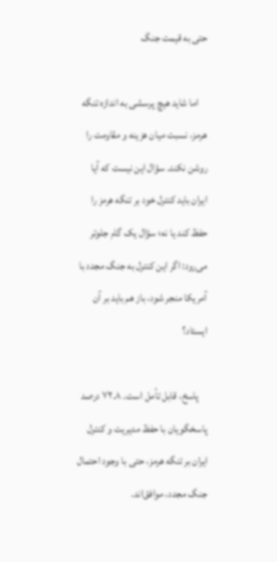حتی به قیمت جنگ

    اما شاید هیچ پرسشی به اندازه تنگه هرمز، نسبت میان هزینه و مقاومت را روشن نکند. سؤال این نیست که آیا ایران باید کنترل خود بر تنگه هرمز را حفظ کند یا نه؛ سؤال یک گام جلوتر می‌رود: اگر این کنترل به جنگ مجدد با آمریکا منجر شود، باز هم باید بر آن ایستاد؟

    پاسخ، قابل تأمل است. ۷۲.۸ درصد پاسخگویان با حفظ مدیریت و کنترل ایران بر تنگه هرمز، حتی با وجود احتمال جنگ مجدد، موافق‌اند.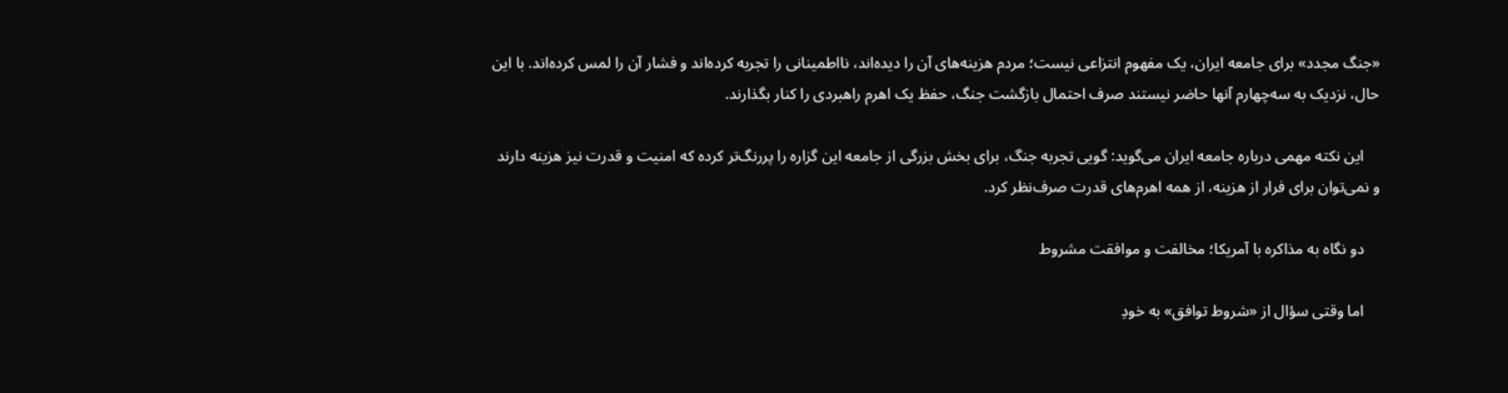«جنگ مجدد» برای جامعه‌ ایران، یک مفهوم انتزاعی نیست؛ مردم هزینه‌های آن را دیده‌اند، نااطمینانی را تجربه کرده‌اند و فشار آن را لمس کرده‌اند. با این حال، نزدیک به سه‌چهارم آنها حاضر نیستند صرف احتمال بازگشت جنگ، حفظ یک اهرم راهبردی را کنار بگذارند.

    این نکته مهمی درباره جامعه ایران می‌گوید: گویی تجربه جنگ، برای بخش بزرگی از جامعه این گزاره را پررنگ‌تر کرده که امنیت و قدرت نیز هزینه دارند و نمی‌توان برای فرار از هزینه، از همه اهرم‌های قدرت صرف‌نظر کرد.

    دو نگاه به مذاکره با آمریکا؛ مخالفت و موافقت مشروط

    اما وقتی سؤال از «شروط توافق» به خودِ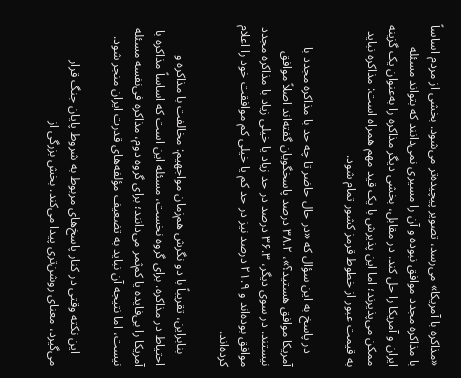«مذاکره با آمریکا» می‌رسد، تصویر پیچیده‌تر می‌شود. بخشی از مردم اساساً با مذاکره مجدد موافق نبوده و آن را مسیری نمی‌دانند که بتواند مسئله ایران و آمریکا را حل کند. در مقابل، بخشی دیگر مذاکره را به‌عنوان یک گزینه ممکن می‌پذیرند؛ اما این پذیرش با یک قید مهم همراه است: مذاکره نباید به قیمت عبور از خطوط قرمز کشور تمام شود.

    در پاسخ به این سؤال که «در حال حاضر تا چه حد با مذاکره مجدد با آمریکا موافق هستید؟»، ۳۸.۲ درصد پاسخگویان گفته‌اند اصلاً موافق نیستند. در سوی دیگر، ۳۶.۳ درصد در حد زیاد یا خیلی زیاد با مذاکره مجدد موافق بوده‌اند و ۲۱.۹ درصد نیز در حد کم یا خیلی کم موافقت خود را اعلام کرده‌اند.

    بنابراین، تقریباً با دو نگرش هم‌زمان مواجهیم: مخالفت با مذاکره و احتیاط در مذاکره. برای گروه نخست، مسئله این است که اساساً مذاکره با آمریکا را بی‌فایده یا کم‌ثمر می‌دانند؛ برای گروه دوم، مذاکره فی‌نفسه مسئله نیست، اما نتیجه آن نباید به تضعیف مؤلفه‌های قدرت ایران منجر شود.

    این نکته وقتی در کنار پاسخ‌های مربوط به شروط پایان جنگ قرار می‌گیرد، معنای روشن‌تری پیدا می‌کند. بخش بزرگی از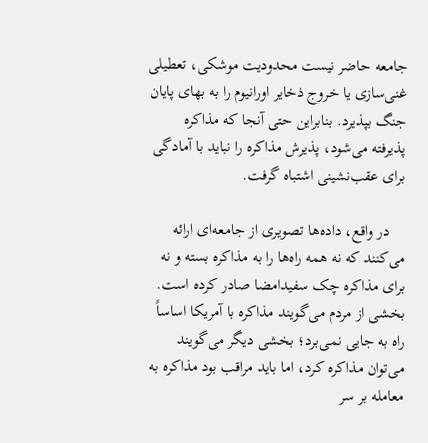جامعه حاضر نیست محدودیت موشکی، تعطیلی غنی‌سازی یا خروج ذخایر اورانیوم را به بهای پایان جنگ بپذیرد. بنابراین حتی آنجا که مذاکره پذیرفته می‌شود، پذیرش مذاکره را نباید با آمادگی برای عقب‌نشینی اشتباه گرفت.

    در واقع، داده‌ها تصویری از جامعه‌ای ارائه می‌کنند که نه همه راه‌ها را به مذاکره بسته و نه برای مذاکره چک سفیدامضا صادر کرده است. بخشی از مردم می‌گویند مذاکره با آمریکا اساساً راه به جایی نمی‌برد؛ بخشی دیگر می‌گویند می‌توان مذاکره کرد، اما باید مراقب بود مذاکره به معامله بر سر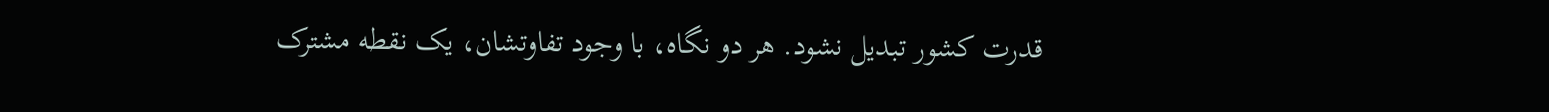قدرت کشور تبدیل نشود. هر دو نگاه، با وجود تفاوتشان، یک نقطه مشترک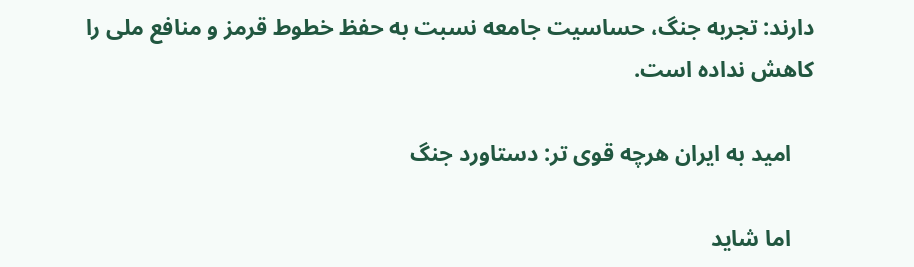دارند: تجربه جنگ، حساسیت جامعه نسبت به حفظ خطوط قرمز و منافع ملی را کاهش نداده است.

    امید به ایران هرچه قوی تر: دستاورد جنگ

    اما شاید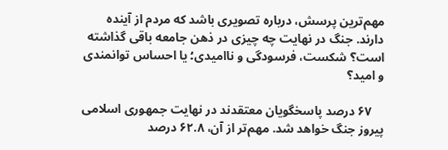مهم‌ترین پرسش، درباره تصویری باشد که مردم از آینده دارند. جنگ در نهایت چه چیزی در ذهن جامعه باقی گذاشته است؟ شکست، فرسودگی و ناامیدی؛ یا احساس توانمندی و امید؟

    ۶۷ درصد پاسخگویان معتقدند در نهایت جمهوری اسلامی پیروز جنگ خواهد شد. مهم‌تر از آن، ۶۲.۸ درصد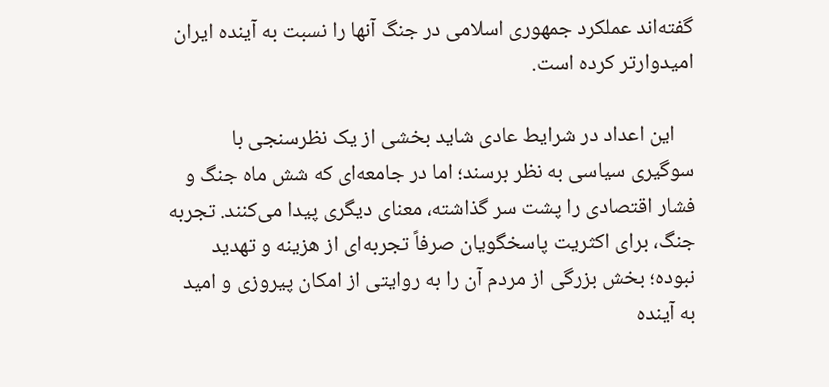گفته‌اند عملکرد جمهوری اسلامی در جنگ آنها را نسبت به آینده ایران امیدوارتر کرده است.

    این اعداد در شرایط عادی شاید بخشی از یک نظرسنجی با سوگیری سیاسی به نظر برسند؛ اما در جامعه‌ای که شش ماه جنگ و فشار اقتصادی را پشت سر گذاشته، معنای دیگری پیدا می‌کنند. تجربه جنگ، برای اکثریت پاسخگویان صرفاً تجربه‌ای از هزینه و تهدید نبوده؛ بخش بزرگی از مردم آن را به روایتی از امکان پیروزی و امید به آینده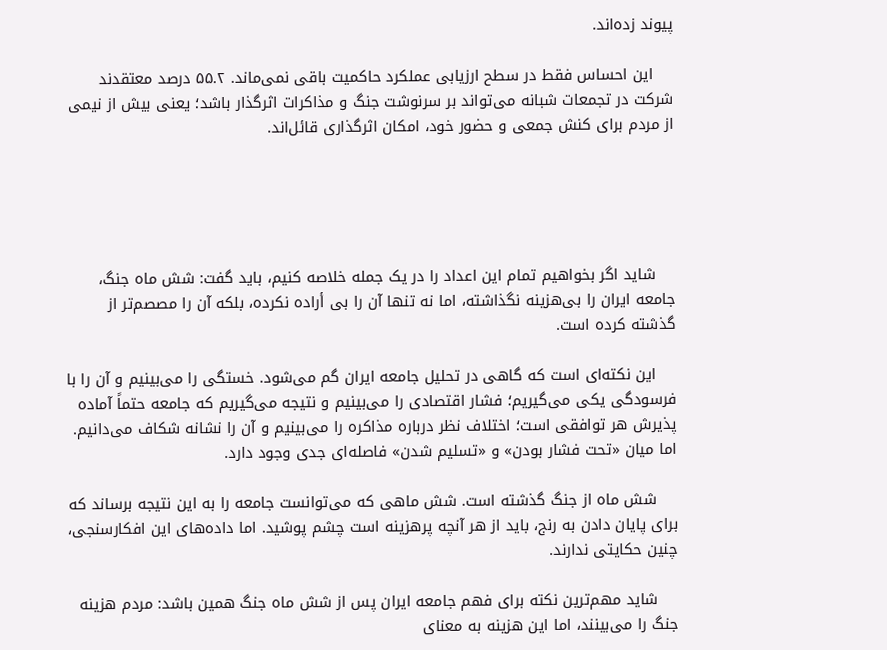پیوند زده‌اند.

    این احساس فقط در سطح ارزیابی عملکرد حاکمیت باقی نمی‌ماند. ۵۵.۲ درصد معتقدند شرکت در تجمعات شبانه می‌تواند بر سرنوشت جنگ و مذاکرات اثرگذار باشد؛ یعنی بیش از نیمی از مردم برای کنش جمعی و حضور خود، امکان اثرگذاری قائل‌اند.





    شاید اگر بخواهیم تمام این اعداد را در یک جمله خلاصه کنیم، باید گفت: شش ماه جنگ، جامعه ایران را بی‌هزینه نگذاشته، اما نه تنها آن را بی أراده نکرده، بلکه آن را مصصم‌تر از گذشته کرده است.

    این نکته‌ای است که گاهی در تحلیل جامعه ایران گم می‌شود. خستگی را می‌بینیم و آن را با فرسودگی یکی می‌گیریم؛ فشار اقتصادی را می‌بینیم و نتیجه می‌گیریم که جامعه حتماً آماده پذیرش هر توافقی است؛ اختلاف نظر درباره مذاکره را می‌بینیم و آن را نشانه شکاف می‌دانیم. اما میان «تحت فشار بودن» و «تسلیم شدن» فاصله‌ای جدی وجود دارد.

    شش ماه از جنگ گذشته است. شش ماهی که می‌توانست جامعه را به این نتیجه برساند که برای پایان دادن به رنج، باید از هر آنچه پرهزینه است چشم پوشید. اما داده‌های این افکارسنجی، چنین حکایتی ندارند.

    شاید مهم‌ترین نکته برای فهم جامعه ایران پس از شش ماه جنگ همین باشد: مردم هزینه جنگ را می‌بینند، اما این هزینه به معنای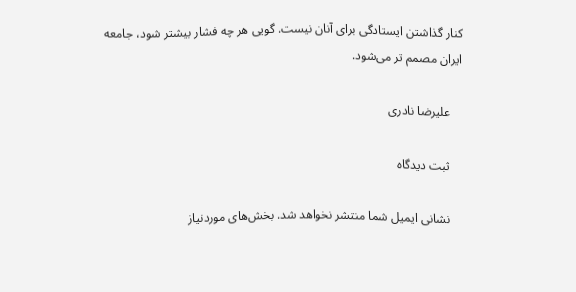کنار گذاشتن ایستادگی برای آنان نیست. گویی هر چه فشار بیشتر شود، جامعه ایران مصمم تر می‌شود.

    علیرضا نادری

    ثبت دیدگاه

    نشانی ایمیل شما منتشر نخواهد شد. بخش‌های موردنیاز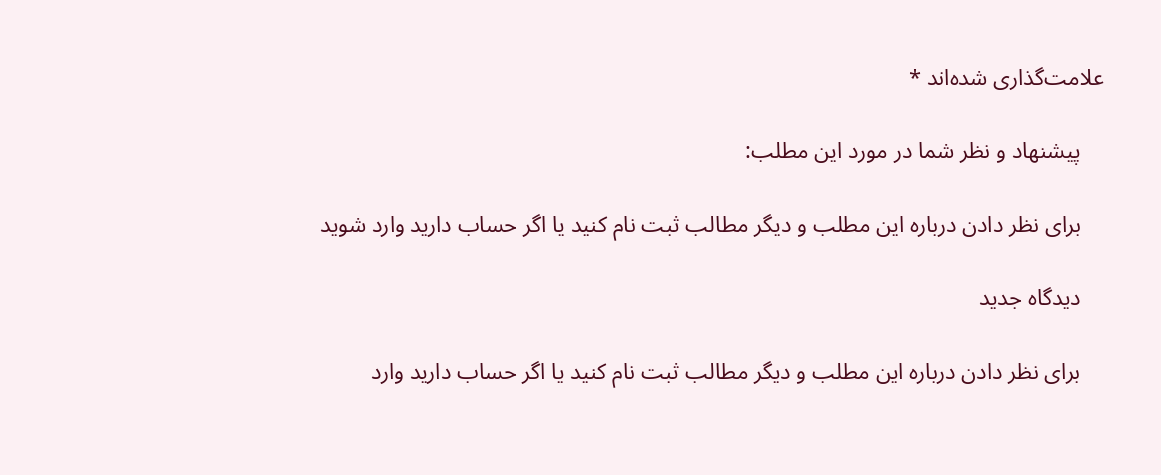علامت‌گذاری شده‌اند *

    پیشنهاد و نظر شما در مورد این مطلب:

    برای نظر دادن درباره این مطلب و دیگر مطالب ثبت نام کنید یا اگر حساب دارید وارد شوید

    دیدگاه جدید

    برای نظر دادن درباره این مطلب و دیگر مطالب ثبت نام کنید یا اگر حساب دارید وارد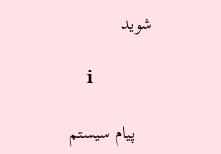شوید

    ℹ

    پیام سیستم